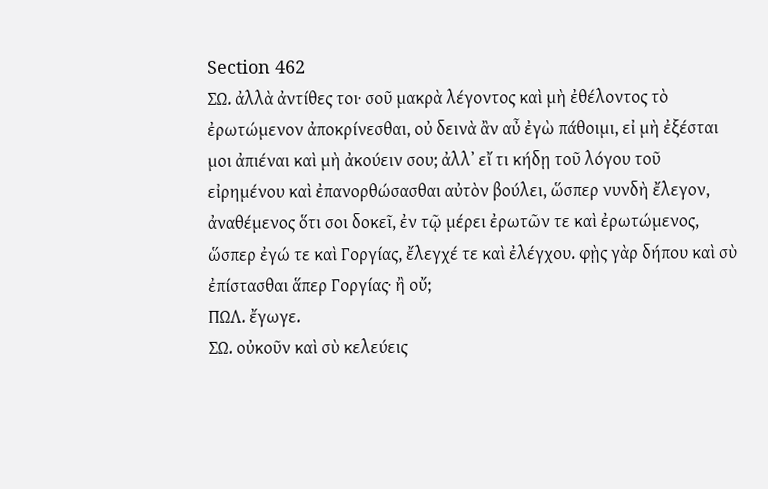Section 462
ΣΩ. ἀλλὰ ἀντίθες τοι· σοῦ μακρὰ λέγοντος καὶ μὴ ἐθέλοντος τὸ ἐρωτώμενον ἀποκρίνεσθαι, οὐ δεινὰ ἂν αὖ ἐγὼ πάθοιμι, εἰ μὴ ἐξέσται μοι ἀπιέναι καὶ μὴ ἀκούειν σου; ἀλλʼ εἴ τι κήδῃ τοῦ λόγου τοῦ εἰρημένου καὶ ἐπανορθώσασθαι αὐτὸν βούλει, ὥσπερ νυνδὴ ἔλεγον, ἀναθέμενος ὅτι σοι δοκεῖ, ἐν τῷ μέρει ἐρωτῶν τε καὶ ἐρωτώμενος, ὥσπερ ἐγώ τε καὶ Γοργίας, ἔλεγχέ τε καὶ ἐλέγχου. φῂς γὰρ δήπου καὶ σὺ ἐπίστασθαι ἅπερ Γοργίας· ἢ οὔ;
ΠΩΛ. ἔγωγε.
ΣΩ. οὐκοῦν καὶ σὺ κελεύεις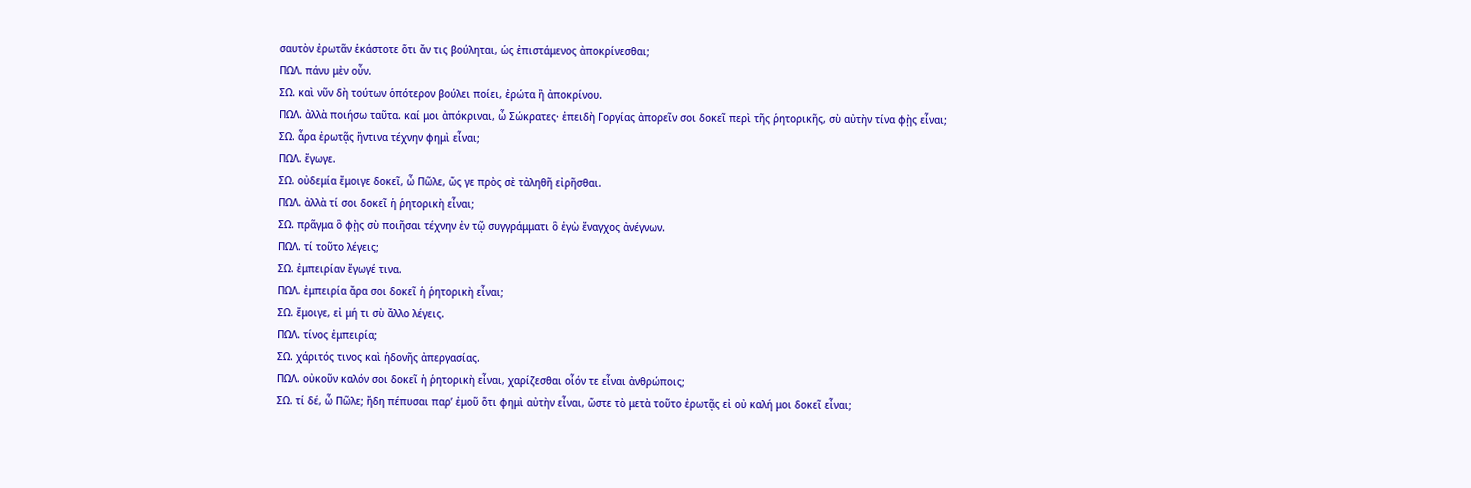σαυτὸν ἐρωτᾶν ἑκάστοτε ὅτι ἄν τις βούληται, ὡς ἐπιστάμενος ἀποκρίνεσθαι;
ΠΩΛ. πάνυ μὲν οὖν.
ΣΩ. καὶ νῦν δὴ τούτων ὁπότερον βούλει ποίει, ἐρώτα ἢ ἀποκρίνου.
ΠΩΛ. ἀλλὰ ποιήσω ταῦτα. καί μοι ἀπόκριναι, ὦ Σώκρατες· ἐπειδὴ Γοργίας ἀπορεῖν σοι δοκεῖ περὶ τῆς ῥητορικῆς, σὺ αὐτὴν τίνα φῂς εἶναι;
ΣΩ. ἆρα ἐρωτᾷς ἥντινα τέχνην φημὶ εἶναι;
ΠΩΛ. ἔγωγε.
ΣΩ. οὐδεμία ἔμοιγε δοκεῖ, ὦ Πῶλε, ὥς γε πρὸς σὲ τἀληθῆ εἰρῆσθαι.
ΠΩΛ. ἀλλὰ τί σοι δοκεῖ ἡ ῥητορικὴ εἶναι;
ΣΩ. πρᾶγμα ὃ φῂς σὺ ποιῆσαι τέχνην ἐν τῷ συγγράμματι ὃ ἐγὼ ἔναγχος ἀνέγνων.
ΠΩΛ. τί τοῦτο λέγεις;
ΣΩ. ἐμπειρίαν ἔγωγέ τινα.
ΠΩΛ. ἐμπειρία ἄρα σοι δοκεῖ ἡ ῥητορικὴ εἶναι;
ΣΩ. ἔμοιγε, εἰ μή τι σὺ ἄλλο λέγεις.
ΠΩΛ. τίνος ἐμπειρία;
ΣΩ. χάριτός τινος καὶ ἡδονῆς ἀπεργασίας.
ΠΩΛ. οὐκοῦν καλόν σοι δοκεῖ ἡ ῥητορικὴ εἶναι, χαρίζεσθαι οἷόν τε εἶναι ἀνθρώποις;
ΣΩ. τί δέ, ὦ Πῶλε; ἤδη πέπυσαι παρʼ ἐμοῦ ὅτι φημὶ αὐτὴν εἶναι, ὥστε τὸ μετὰ τοῦτο ἐρωτᾷς εἰ οὐ καλή μοι δοκεῖ εἶναι;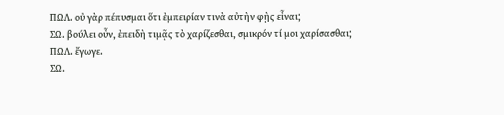ΠΩΛ. οὐ γὰρ πέπυσμαι ὅτι ἐμπειρίαν τινὰ αὐτὴν φῂς εἶναι;
ΣΩ. βούλει οὖν, ἐπειδὴ τιμᾷς τὸ χαρίζεσθαι, σμικρόν τί μοι χαρίσασθαι;
ΠΩΛ. ἔγωγε.
ΣΩ.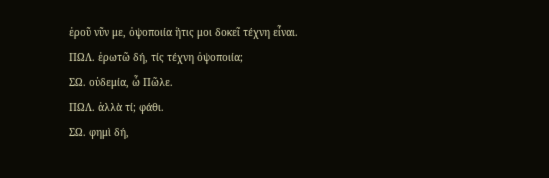ἐροῦ νῦν με, ὀψοποιία ἥτις μοι δοκεῖ τέχνη εἶναι.
ΠΩΛ. ἐρωτῶ δή, τίς τέχνη ὀψοποιία;
ΣΩ. οὐδεμία, ὦ Πῶλε.
ΠΩΛ. ἀλλὰ τί; φάθι.
ΣΩ. φημὶ δή,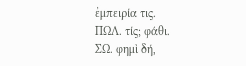ἐμπειρία τις.
ΠΩΛ. τίς; φάθι.
ΣΩ. φημὶ δή,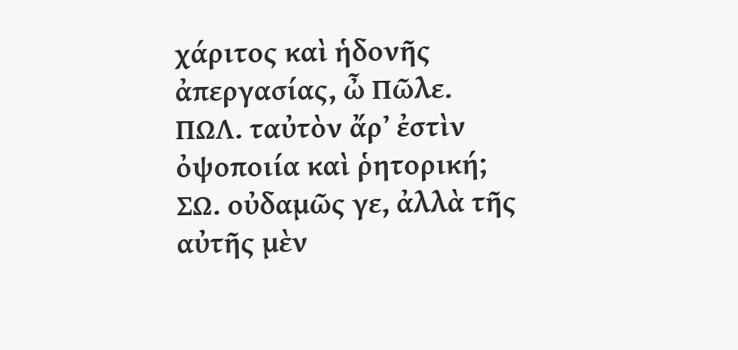χάριτος καὶ ἡδονῆς ἀπεργασίας, ὦ Πῶλε.
ΠΩΛ. ταὐτὸν ἄρʼ ἐστὶν ὀψοποιία καὶ ῥητορική;
ΣΩ. οὐδαμῶς γε, ἀλλὰ τῆς αὐτῆς μὲν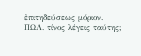ἐπιτηδεύσεως μόριον.
ΠΩΛ. τίνος λέγεις ταύτης;